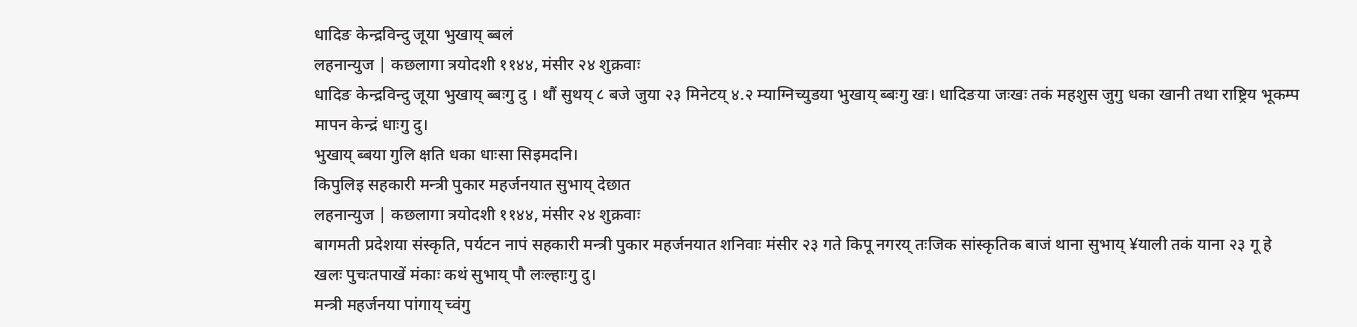धादिङ केन्द्रविन्दु जूया भुखाय् ब्बलं
लहनान्युज | कछलागा त्रयोदशी ११४४, मंसीर २४ शुक्रवाः
धादिङ केन्द्रविन्दु जूया भुखाय् ब्बःगु दु । थौं सुथय् ८ बजे जुया २३ मिनेटय् ४.२ म्याग्निच्युडया भुखाय् ब्बःगु खः। धादिङया जःखः तकं महशुस जुगु धका खानी तथा राष्ट्रिय भूकम्प मापन केन्द्रं धाःगु दु।
भुखाय् ब्बया गुलि क्षति धका धाःसा सिइमदनि।
किपुलिइ सहकारी मन्त्री पुकार महर्जनयात सुभाय् देछात
लहनान्युज | कछलागा त्रयोदशी ११४४, मंसीर २४ शुक्रवाः
बागमती प्रदेशया संस्कृति, पर्यटन नापं सहकारी मन्त्री पुकार महर्जनयात शनिवाः मंसीर २३ गते किपू नगरय् तःजिक सांस्कृतिक बाजं थाना सुभाय् ¥याली तकं याना २३ गू हे खलः पुचःतपाखें मंकाः कथं सुभाय् पौ लःल्हाःगु दु।
मन्त्री महर्जनया पांगाय् च्वंगु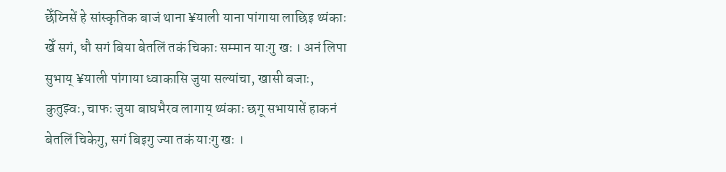छेँय्निसें हे सांस्कृतिक बाजं थाना ¥याली याना पांगाया लाछिइ थ्यंकाः खेँ सगं, धौ सगं बिया बेतलिं तकं चिकाः सम्मान याःगु खः । अनं लिपा सुभाय् ¥याली पांगाया ध्वाकासि जुया सल्यांचा, खासी बजाः, कुतुझ्वः, चाफः जुया बाघभैरव लागाय् थ्यंकाः छगू सभायासें हाकनं बेतलिं चिकेगु, सगं बिइगु ज्या तकं याःगु खः ।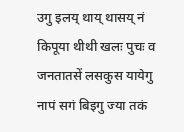उगु इलय् थाय् थासय् नं किपूया थीथी खलः पुचः व जनतातसें लसकुस यायेगु नापं सगं बिइगु ज्या तकं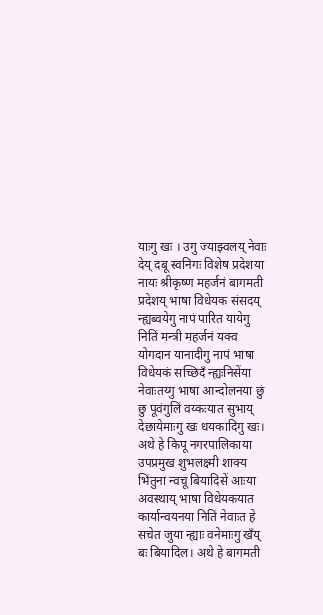याःगु खः । उगु ज्याझ्वलय् नेवाः देय् दबू स्वनिगः विशेष प्रदेशया नायः श्रीकृष्ण महर्जनं बागमती प्रदेशय् भाषा विधेयक संसदय् न्ह्यब्वयेगु नापं पारित यायेगु नितिं मन्त्री महर्जनं यक्व योगदान यानादीगु नापं भाषा विधेयकं सच्छिदँ न्ह्यःनिसेंया नेवाःतय्गु भाषा आन्दोलनया छुं छु पूवंगुलिं वय्कःयात सुभाय् देछायेमाःगु खः धयकादिगु खः।
अथे हे किपू नगरपालिकाया उपप्रमुख शुभलक्ष्मी शाक्य भिंतुना न्वचू बियादिसें आःया अवस्थाय् भाषा विधेयकयात कार्यान्वयनया नितिं नेवाःत हे सचेत जुया न्ह्याः वनेमाःगु खँय् बः बियादिल। अथे हे बागमती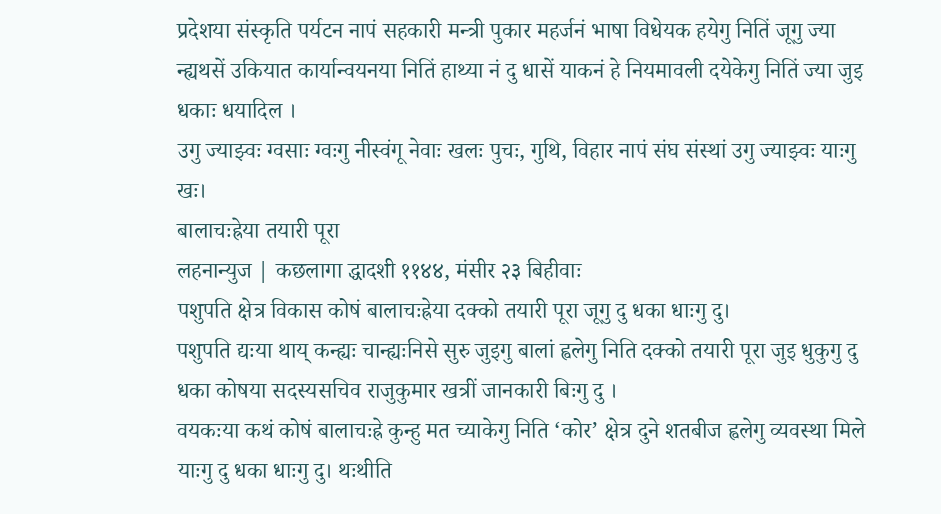प्रदेशया संस्कृति पर्यटन नापं सहकारी मन्त्री पुकार महर्जनं भाषा विधेयक हयेगु नितिं जूगु ज्या न्ह्यथसें उकियात कार्यान्वयनया नितिं हाथ्या नं दु धासें याकनं हे नियमावली दयेकेगु नितिं ज्या जुइ धकाः धयादिल ।
उगु ज्याझ्वः ग्वसाः ग्वःगु नीस्वंगू नेवाः खलः पुचः, गुथि, विहार नापं संघ संस्थां उगु ज्याझ्वः याःगु खः।
बालाचःह्रेया तयारी पूरा
लहनान्युज | कछलागा द्धादशी ११४४, मंसीर २३ बिहीवाः
पशुपति क्षेत्र विकास कोषं बालाचःह्रेया दक्को तयारी पूरा जूगु दु धका धाःगु दु।
पशुपति द्यःया थाय् कन्ह्यः चान्ह्यःनिसे सुरु जुइगु बालां ह्वलेगु निति दक्को तयारी पूरा जुइ धुकुगु दु धका कोषया सदस्यसचिव राजुकुमार खत्रीं जानकारी बिःगु दु ।
वयकःया कथं कोषं बालाचःह्रे कुन्हु मत च्याकेगु निति ‘कोर’ क्षेत्र दुने शतबीज ह्वलेगु व्यवस्था मिले याःगु दु धका धाःगु दु। थःथीति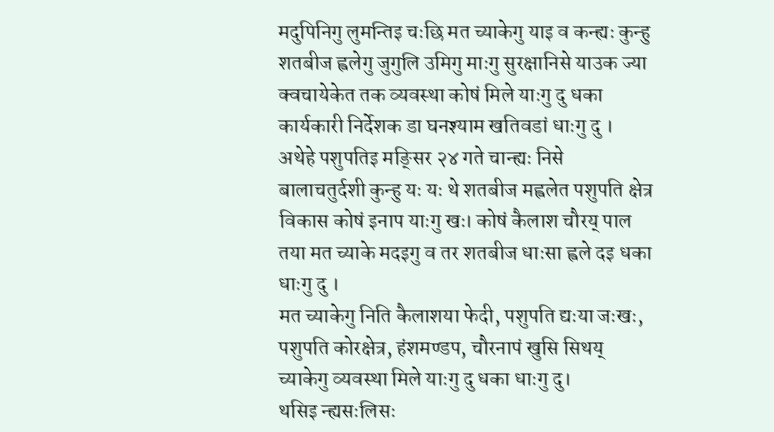मदुपिनिगु लुमन्तिइ चःछि मत च्याकेगु याइ व कन्ह्यः कुन्हु शतबीज ह्वलेगु जुगुलि उमिगु माःगु सुरक्षानिसे याउक ज्या क्वचायेकेत तक व्यवस्था कोषं मिले याःगु दु धका कार्यकारी निर्देशक डा घनश्याम खतिवडां धाःगु दु ।
अथेहे पशुपतिइ मङ्सिर २४ गते चान्ह्यः निसे बालाचतुर्दशी कुन्हु यः यः थे शतबीज मह्वलेत पशुपति क्षेत्र विकास कोषं इनाप याःगु खः। कोषं कैलाश चौरय् पाल तया मत च्याके मदइगु व तर शतबीज धाःसा ह्वले दइ धका धाःगु दु ।
मत च्याकेगु निति कैलाशया फेदी, पशुपति द्यःया जःखः, पशुपति कोरक्षेत्र, हंशमण्डप, चौरनापं खुसि सिथय् च्याकेगु व्यवस्था मिले याःगु दु धका धाःगु दु।
थसिइ न्ह्यसःलिसः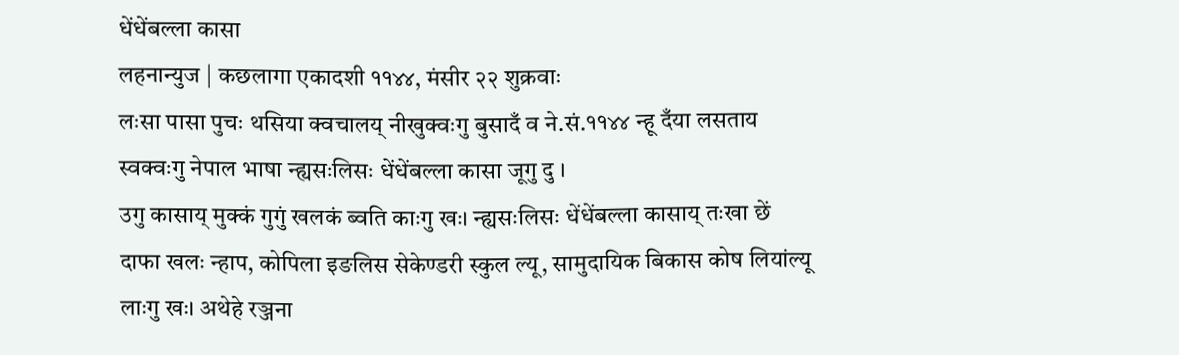धेंधेंबल्ला कासा
लहनान्युज | कछलागा एकादशी ११४४, मंसीर २२ शुक्रवाः
लःसा पासा पुचः थसिया क्वचालय् नीखुक्वःगु बुसादँ व ने.सं.११४४ न्हू दँया लसताय स्वक्वःगु नेपाल भाषा न्ह्यसःलिसः धेंधेंबल्ला कासा जूगु दु ।
उगु कासाय् मुक्कं गुगुं खलकं ब्वति काःगु खः। न्ह्यसःलिसः धेंधेंबल्ला कासाय् तःखा छें दाफा खलः न्हाप, कोपिला इङलिस सेकेण्डरी स्कुल ल्यू, सामुदायिक बिकास कोष लियांल्यू लाःगु खः। अथेहे रञ्जना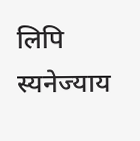लिपि स्यनेज्याय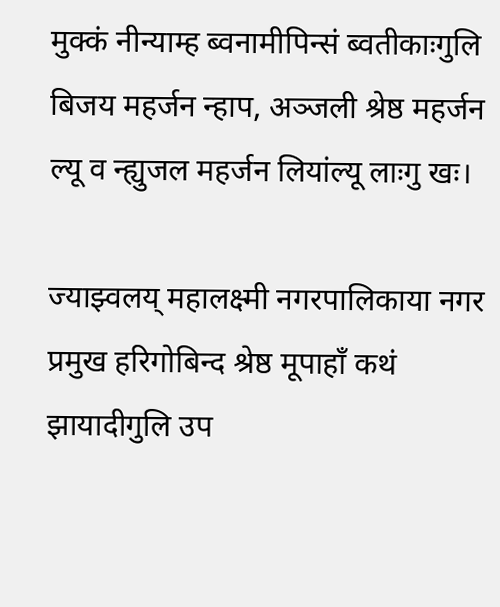मुक्कं नीन्याम्ह ब्वनामीपिन्सं ब्वतीकाःगुलि बिजय महर्जन न्हाप, अञ्जली श्रेष्ठ महर्जन ल्यू व न्ह्युजल महर्जन लियांल्यू लाःगु खः।

ज्याझ्वलय् महालक्ष्मी नगरपालिकाया नगर प्रमुख हरिगोबिन्द श्रेष्ठ मूपाहाँ कथं झायादीगुलि उप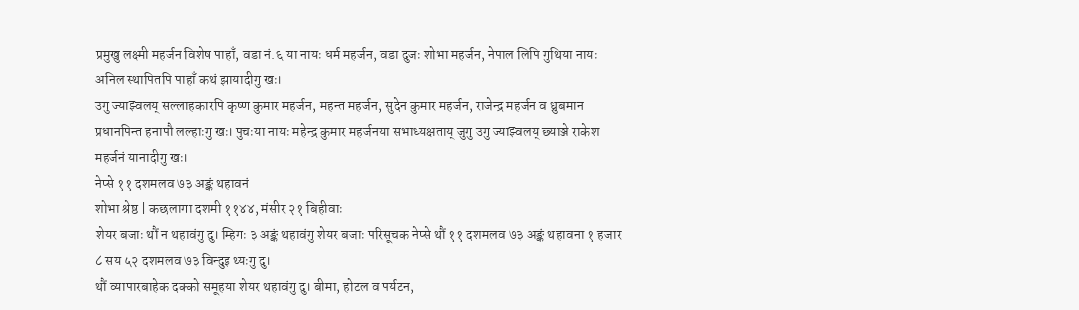प्रमुखु लक्ष्मी महर्जन विशेष पाहाँ, वडा नं.६ या नायः धर्म महर्जन, वडा दुजः शोभा महर्जन, नेपाल लिपि गुथिया नायः अनिल स्थापितपि पाहाँ कथं झायादीगु खः।
उगु ज्याझ्वलय् सल्लाहकारपि कृष्ण कुमार महर्जन, महन्त महर्जन, सुदेन कुमार महर्जन, राजेन्द्र महर्जन व ध्रुबमान प्रधानपिन्त हनापौ लल्हाःगु खः। पुचःया नायः महेन्द्र कुमार महर्जनया सभाध्यक्षताय् जुगु उगु ज्याझ्वलय् छ्याञ्जे राकेश महर्जनं यानादीगु खः।
नेप्से ११ दशमलव ७३ अङ्कं थहावनं
शोभा श्रेष्ठ | कछलागा दशमी ११४४, मंसीर २१ बिहीवाः
शेयर बजाः थौं न थहावंगु दु। म्हिगः ३ अङ्कं थहावंगु शेयर बजाः परिसूचक नेप्से थौं ११ दशमलव ७३ अङ्कं थहावना १ हजार ८ सय ५२ दशमलव ७३ विन्दुइ थ्यःगु दु।
थौं व्यापारबाहेक दक्को समूहया शेयर थहावंगु दु। बीमा, होटल व पर्यटन,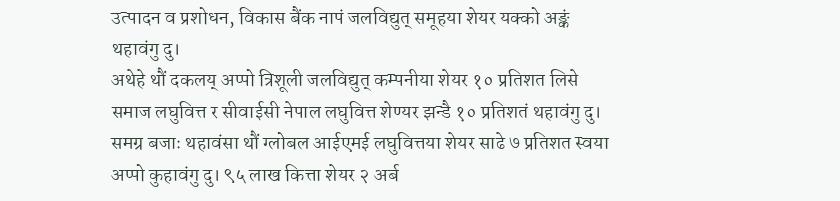उत्पादन व प्रशोधन, विकास बैंक नापं जलविद्युत् समूहया शेयर यक्को अङ्कं थहावंगु दु।
अथेहे थौं दकलय् अप्पो त्रिशूली जलविद्युत् कम्पनीया शेयर १० प्रतिशत लिसे समाज लघुवित्त र सीवाईसी नेपाल लघुवित्त शेण्यर झन्डै १० प्रतिशतं थहावंगु दु।
समग्र बजाः थहावंसा थौं ग्लोबल आईएमई लघुवित्तया शेयर साढे ७ प्रतिशत स्वया अप्पो कुहावंगु दु। ९५ लाख कित्ता शेयर २ अर्ब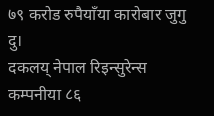७९ करोड रुपैयाँया कारोबार जुगु दु।
दकलय् नेपाल रिइन्सुरेन्स कम्पनीया ८६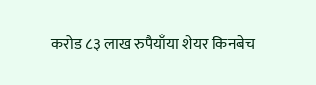करोड ८३ लाख रुपैयाँया शेयर किनबेच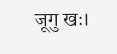जूगु खः।